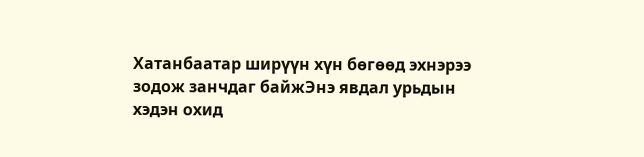Хатанбаатар ширүүн хүн бөгөөд эхнэрээ зодож занчдаг байжЭнэ явдал урьдын хэдэн охид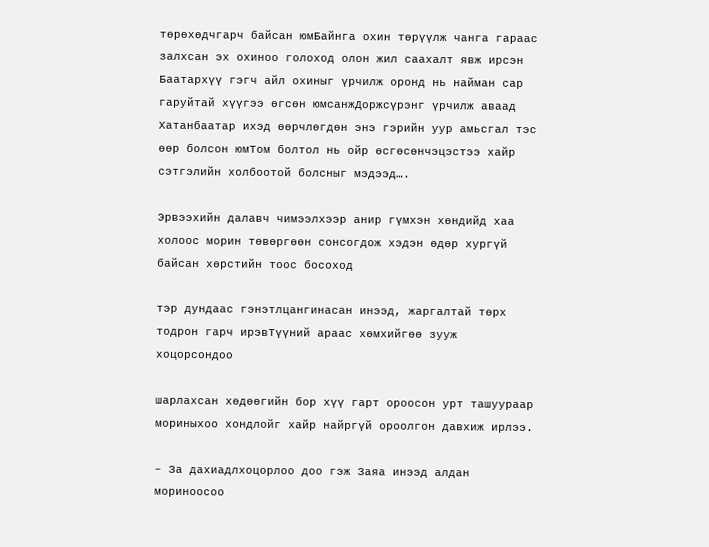төрөхөдчгарч байсан юмБайнга охин төрүүлж чанга гараас залхсан эх охиноо голоход олон жил саахалт явж ирсэн Баатархүү гэгч айл охиныг үрчилж оронд нь найман сар гаруйтай хүүгээ өгсөн юмсанжДоржсүрэнг үрчилж аваад Хатанбаатар ихэд өөрчлөгдөн энэ гэрийн уур амьсгал тэс өөр болсон юмТом болтол нь ойр өсгөсөнчэцэстээ хайр сэтгэлийн холбоотой болсныг мэдээд….

Эрвээхийн далавч чимээлхээр анир гүмхэн хөндийд хаа холоос морин төвөргөөн сонсогдож хэдэн өдөр хургүй байсан хөрстийн тоос босоход

тэр дундаас гэнэтлцангинасан инээд, жаргалтай төрх тодрон гарч ирэвТүүний араас хөмхийгөө зууж хоцорсондоо

шарлахсан хөдөөгийн бор хүү гарт ороосон урт ташуураар мориныхоо хондлойг хайр найргүй ороолгон давхиж ирлээ.

– За дахиадлхоцорлоо доо гэж Заяа инээд алдан мориноосоо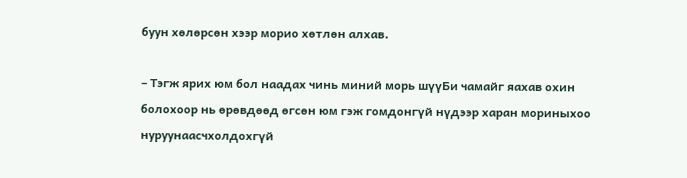буун хөлөрсөн хээр морио хөтлөн алхав.

– Тэгж ярих юм бол наадах чинь миний морь шүүБи чамайг яахав охин болохоор нь өрөвдөөд өгсөн юм гэж гомдонгүй нүдээр харан мориныхоо нуруунаасчхолдохгүй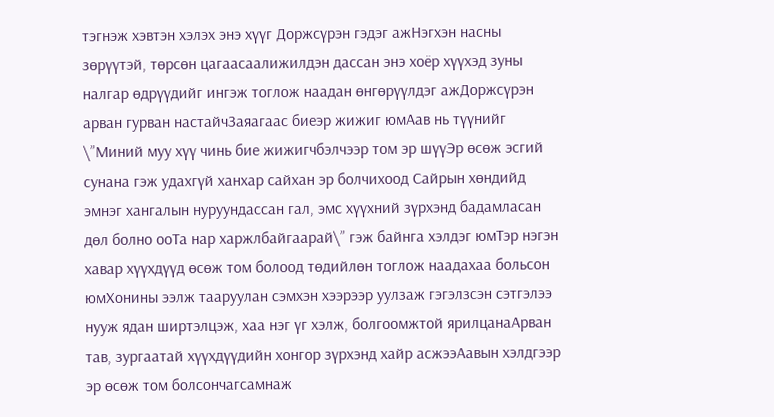тэгнэж хэвтэн хэлэх энэ хүүг Доржсүрэн гэдэг ажНэгхэн насны зөрүүтэй, төрсөн цагаасаалижилдэн дассан энэ хоёр хүүхэд зуны налгар өдрүүдийг ингэж тоглож наадан өнгөрүүлдэг ажДоржсүрэн арван гурван настайчЗаяагаас биеэр жижиг юмАав нь түүнийг \”Миний муу хүү чинь бие жижигчбэлчээр том эр шүүЭр өсөж эсгий сунана гэж удахгүй ханхар сайхан эр болчихоод Сайрын хөндийд эмнэг хангалын нуруундассан гал, эмс хүүхний зүрхэнд бадамласан дөл болно ооТа нар харжлбайгаарай\” гэж байнга хэлдэг юмТэр нэгэн хавар хүүхдүүд өсөж том болоод төдийлөн тоглож наадахаа больсон юмХонины ээлж тааруулан сэмхэн хээрээр уулзаж гэгэлзсэн сэтгэлээ нууж ядан ширтэлцэж, хаа нэг үг хэлж, болгоомжтой ярилцанаАрван тав, зургаатай хүүхдүүдийн хонгор зүрхэнд хайр асжээАавын хэлдгээр эр өсөж том болсончагсамнаж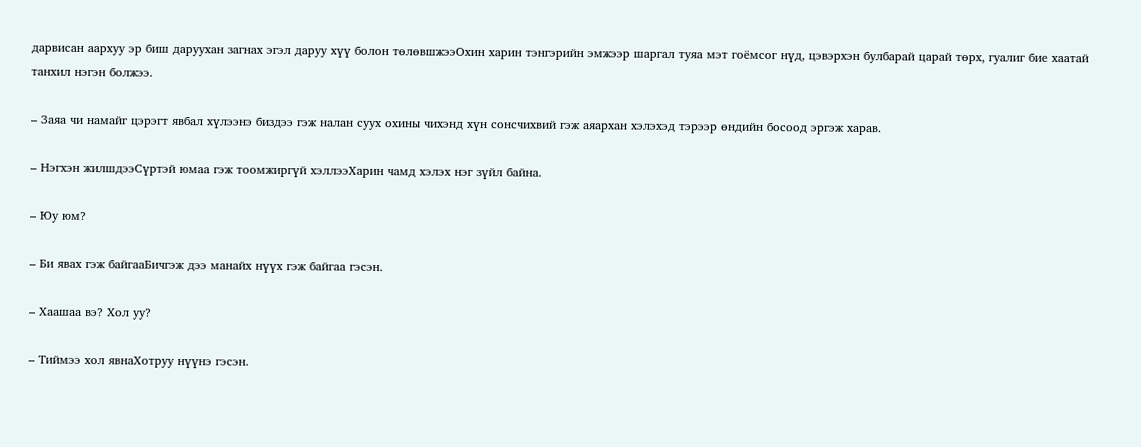дарвисан аархуу эр биш даруухан загнах эгэл даруу хүү болон төлөвшжээОхин харин тэнгэрийн эмжээр шаргал туяа мэт гоёмсог нүд, цэвэрхэн булбарай царай төрх, гуалиг бие хаатай танхил нэгэн болжээ.

– Заяа чи намайг цэрэгт явбал хүлээнэ биздээ гэж налан суух охины чихэнд хүн сонсчихвий гэж аяархан хэлэхэд тэрээр өндийн босоод эргэж харав.

– Нэгхэн жилшдээСүртэй юмаа гэж тоомжиргүй хэллээХарин чамд хэлэх нэг зүйл байна.

– Юу юм?

– Би явах гэж байгааБичгэж дээ манайх нүүх гэж байгаа гэсэн.

– Хаашаа вэ? Хол уу?

– Тиймээ хол явнаХотруу нүүнэ гэсэн.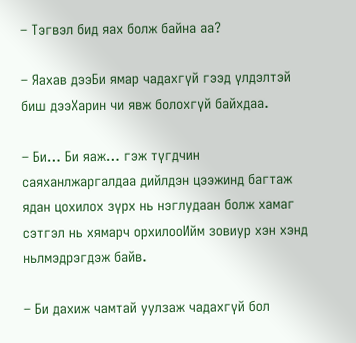– Тэгвэл бид яах болж байна аа?

– Яахав дээБи ямар чадахгүй гээд үлдэлтэй биш дээХарин чи явж болохгүй байхдаа.

– Би… Би яаж… гэж түгдчин саяханлжаргалдаа дийлдэн цээжинд багтаж ядан цохилох зүрх нь нэглудаан болж хамаг сэтгэл нь хямарч орхилооИйм зовиур хэн хэнд ньлмэдрэгдэж байв.

– Би дахиж чамтай уулзаж чадахгүй бол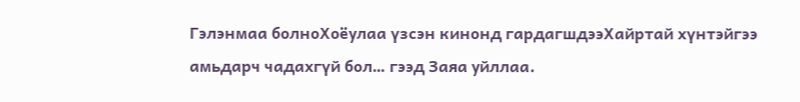Гэлэнмаа болноХоёулаа үзсэн кинонд гардагшдээХайртай хүнтэйгээ амьдарч чадахгүй бол… гээд Заяа уйллаа.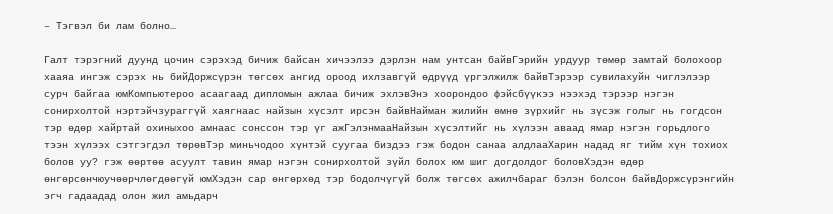– Тэгвэл би лам болно…

Галт тэрэгний дуунд цочин сэрэхэд бичиж байсан хичээлээ дэрлэн нам унтсан байвГэрийн урдуур төмөр замтай болохоор хааяа ингэж сэрэх нь бийДоржсүрэн төгсөх ангид ороод ихлзавгүй өдрүүд үргэлжилж байвТэрээр сувилахуйн чиглэлээр сурч байгаа юмКомпьютероо асаагаад дипломын ажлаа бичиж эхлэвЭнэ хоорондоо фэйсбүүкээ нээхэд тэрээр нэгэн сонирхолтой нэртэйчзураггүй хаягнаас найзын хүсэлт ирсэн байвНайман жилийн өмнө зүрхийг нь зүсэж голыг нь гогдсон тэр өдөр хайртай охиныхоо амнаас сонссон тэр үг ажГэлэнмааНайзын хүсэлтийг нь хүлээн аваад ямар нэгэн горьдлого тээн хүлээх сэтгэгдэл төрөвТэр миньчодоо хүнтэй суугаа биздээ гэж бодон санаа алдлааХарин надад яг тийм хүн тохиох болов уу? гэж өөртөө асуулт тавин ямар нэгэн сонирхолтой зүйл болох юм шиг догдолдог боловХэдэн өдөр өнгөрсөнчюучөөрчлөгдөөгүй юмХэдэн сар өнгөрхөд тэр бодолчүгүй болж төгсөх ажилчбараг бэлэн болсон байвДоржсүрэнгийн эгч гадаадад олон жил амьдарч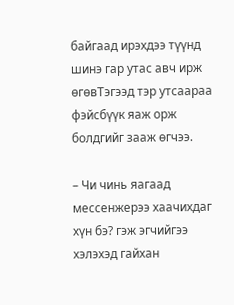байгаад ирэхдээ түүнд шинэ гар утас авч ирж өгөвТэгээд тэр утсаараа фэйсбүүк яаж орж болдгийг зааж өгчээ.

– Чи чинь яагаад мессенжерээ хаачихдаг хүн бэ? гэж эгчийгээ хэлэхэд гайхан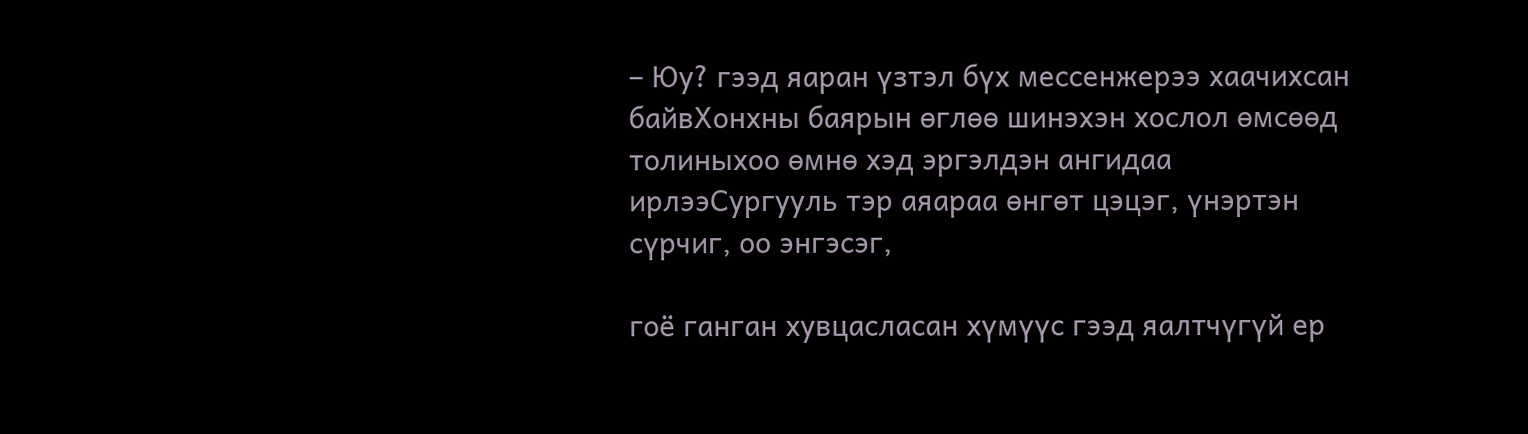– Юу? гээд яаран үзтэл бүх мессенжерээ хаачихсан байвХонхны баярын өглөө шинэхэн хослол өмсөөд толиныхоо өмнө хэд эргэлдэн ангидаа ирлээСургууль тэр аяараа өнгөт цэцэг, үнэртэн сүрчиг, оо энгэсэг,

гоё ганган хувцасласан хүмүүс гээд яалтчүгүй ер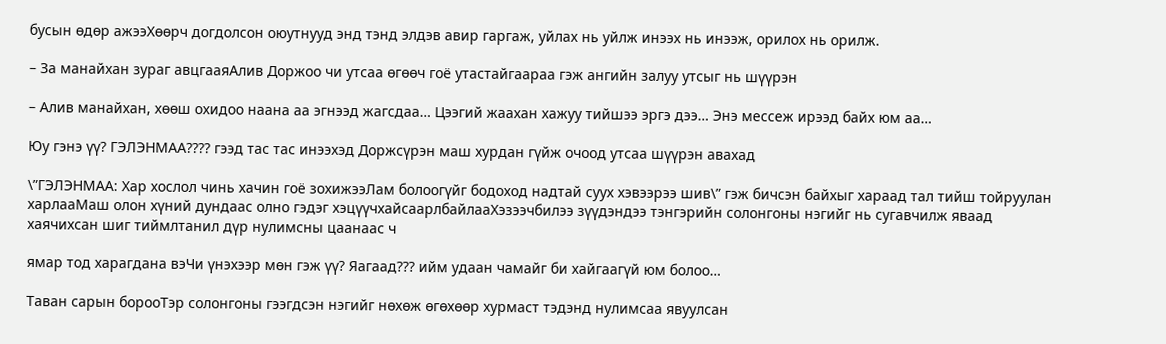бусын өдөр ажээХөөрч догдолсон оюутнууд энд тэнд элдэв авир гаргаж, уйлах нь уйлж инээх нь инээж, орилох нь орилж.

– За манайхан зураг авцгааяАлив Доржоо чи утсаа өгөөч гоё утастайгаараа гэж ангийн залуу утсыг нь шүүрэн

– Алив манайхан, хөөш охидоо наана аа эгнээд жагсдаа… Цээгий жаахан хажуу тийшээ эргэ дээ… Энэ мессеж ирээд байх юм аа…

Юу гэнэ үү? ГЭЛЭНМАА???? гээд тас тас инээхэд Доржсүрэн маш хурдан гүйж очоод утсаа шүүрэн авахад

\”ГЭЛЭНМАА: Хар хослол чинь хачин гоё зохижээЛам болоогүйг бодоход надтай суух хэвээрээ шив\” гэж бичсэн байхыг хараад тал тийш тойруулан харлааМаш олон хүний дундаас олно гэдэг хэцүүчхайсаарлбайлааХэзээчбилээ зүүдэндээ тэнгэрийн солонгоны нэгийг нь сугавчилж яваад хаячихсан шиг тиймлтанил дүр нулимсны цаанаас ч

ямар тод харагдана вэЧи үнэхээр мөн гэж үү? Яагаад??? ийм удаан чамайг би хайгаагүй юм болоо…

Таван сарын борооТэр солонгоны гээгдсэн нэгийг нөхөж өгөхөөр хурмаст тэдэнд нулимсаа явуулсан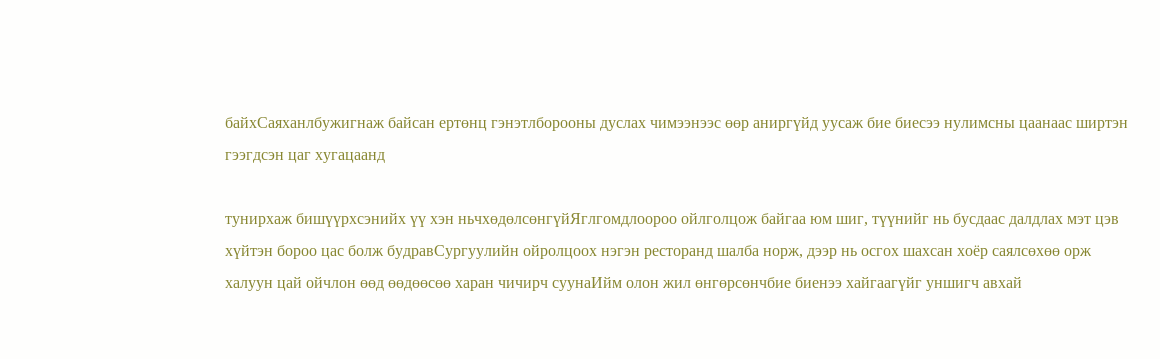байхСаяханлбужигнаж байсан ертөнц гэнэтлборооны дуслах чимээнээс өөр аниргүйд уусаж бие биесээ нулимсны цаанаас ширтэн гээгдсэн цаг хугацаанд

тунирхаж бишүүрхсэнийх үү хэн ньчхөдөлсөнгүйЯглгомдлоороо ойлголцож байгаа юм шиг, түүнийг нь бусдаас далдлах мэт цэв хүйтэн бороо цас болж будравСургуулийн ойролцоох нэгэн ресторанд шалба норж, дээр нь осгох шахсан хоёр саялсөхөө орж халуун цай ойчлон өөд өөдөөсөө харан чичирч суунаИйм олон жил өнгөрсөнчбие биенээ хайгаагүйг уншигч авхай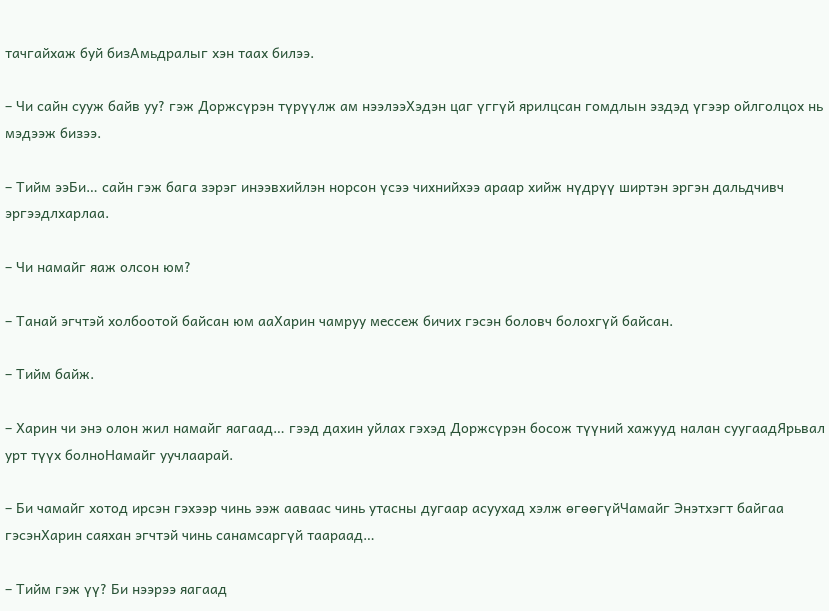тачгайхаж буй бизАмьдралыг хэн таах билээ.

– Чи сайн сууж байв уу? гэж Доржсүрэн түрүүлж ам нээлээХэдэн цаг үггүй ярилцсан гомдлын эздэд үгээр ойлголцох нь мэдээж бизээ.

– Тийм ээБи… сайн гэж бага зэрэг инээвхийлэн норсон үсээ чихнийхээ араар хийж нүдрүү ширтэн эргэн дальдчивч эргээдлхарлаа.

– Чи намайг яаж олсон юм?

– Танай эгчтэй холбоотой байсан юм ааХарин чамруу мессеж бичих гэсэн боловч болохгүй байсан.

– Тийм байж.

– Харин чи энэ олон жил намайг яагаад… гээд дахин уйлах гэхэд Доржсүрэн босож түүний хажууд налан суугаадЯрьвал урт түүх болноНамайг уучлаарай.

– Би чамайг хотод ирсэн гэхээр чинь ээж ааваас чинь утасны дугаар асуухад хэлж өгөөгүйЧамайг Энэтхэгт байгаа гэсэнХарин саяхан эгчтэй чинь санамсаргүй таараад…

– Тийм гэж үү? Би нээрээ яагаад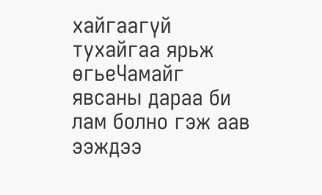хайгаагүй тухайгаа ярьж өгьеЧамайг явсаны дараа би лам болно гэж аав ээждээ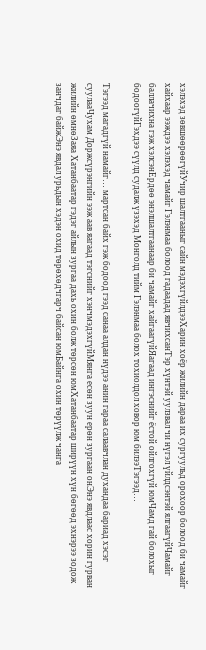хэлэхэд зөвшөөрөөгүйУчир шалтгааныг сайн мэдэхгүйлдээХарин хоёр жилийн дараа их сургуульд орохоор болоод би чамайг хайхаар ээждээ хэлэхэд чамайг Гэлэнмаа болоод гадаадад явчихсанТэр хүнтэй уулзвал чи нүгэл үйлдсэнтэй ялгаагүйЧамайг баллачихна гэж хэлсэнЕрдөө энэлшалтгаанаар би чамайг хайгаагүйЯагаад ингэснийг ёстой ойлгохгүй юмЧамд гай болохыг бодоогүйГэхдээ сүүлд судалж үзэхэд Монголд тийм Гэлэнмаа болох тохиолдол ховор юм билээТэгээд…

Тэгээд магадгүй намайг… мартсан байх гэж бодоод гээд санаа алдан нүдээ анин гараа салаавчлан духандаа бариад хэсэг суулааЧухам Доржсүрэнгийн ээж аав яагаад тэгснийг хэнчмэдэхгүйМянга есөн зуун ерөн зургаан онЭнэ явдлаас хорин гурван жилийн өмнөЗаяа Хатанбаатар гэдэг айлын зургаа дахь охин болж төрсөн юмХатанбаатар ширүүн хүн бөгөөд эхнэрээ зодож занчдаг байжЭнэ явдал урьдын хэдэн охид төрөхөдчгарч байсан юмБайнга охин төрүүлж чанга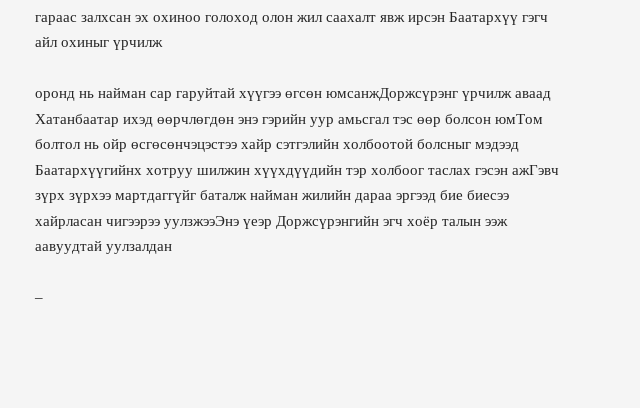гараас залхсан эх охиноо голоход олон жил саахалт явж ирсэн Баатархүү гэгч айл охиныг үрчилж

оронд нь найман сар гаруйтай хүүгээ өгсөн юмсанжДоржсүрэнг үрчилж аваад Хатанбаатар ихэд өөрчлөгдөн энэ гэрийн уур амьсгал тэс өөр болсон юмТом болтол нь ойр өсгөсөнчэцэстээ хайр сэтгэлийн холбоотой болсныг мэдээд Баатархүүгийнх хотруу шилжин хүүхдүүдийн тэр холбоог таслах гэсэн ажГэвч зүрх зүрхээ мартдаггүйг баталж найман жилийн дараа эргээд бие биесээ хайрласан чигээрээ уулзжээЭнэ үеэр Доржсүрэнгийн эгч хоёр талын ээж аавуудтай уулзалдан

–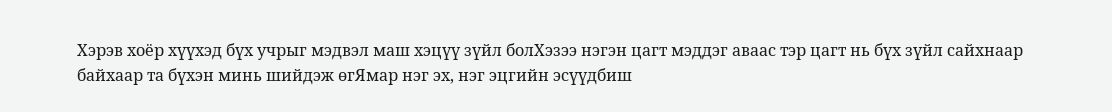Хэрэв хоёр хүүхэд бүх учрыг мэдвэл маш хэцүү зүйл болХэзээ нэгэн цагт мэддэг аваас тэр цагт нь бүх зүйл сайхнаар байхаар та бүхэн минь шийдэж өгЯмар нэг эх, нэг эцгийн эсүүдбиш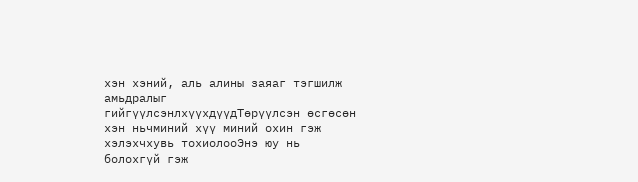хэн хэний, аль алины заяаг тэгшилж амьдралыг гийгүүлсэнлхүүхдүүдТөрүүлсэн өсгөсөн хэн ньчминий хүү миний охин гэж хэлэхчхувь тохиолооЭнэ юу нь болохгүй гэж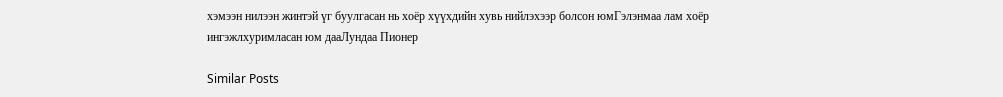хэмээн нилээн жинтэй үг буулгасан нь хоёр хүүхдийн хувь нийлэхээр болсон юмГэлэнмаа лам хоёр ингэжлхуримласан юм дааЛундаа Пионер

Similar Posts